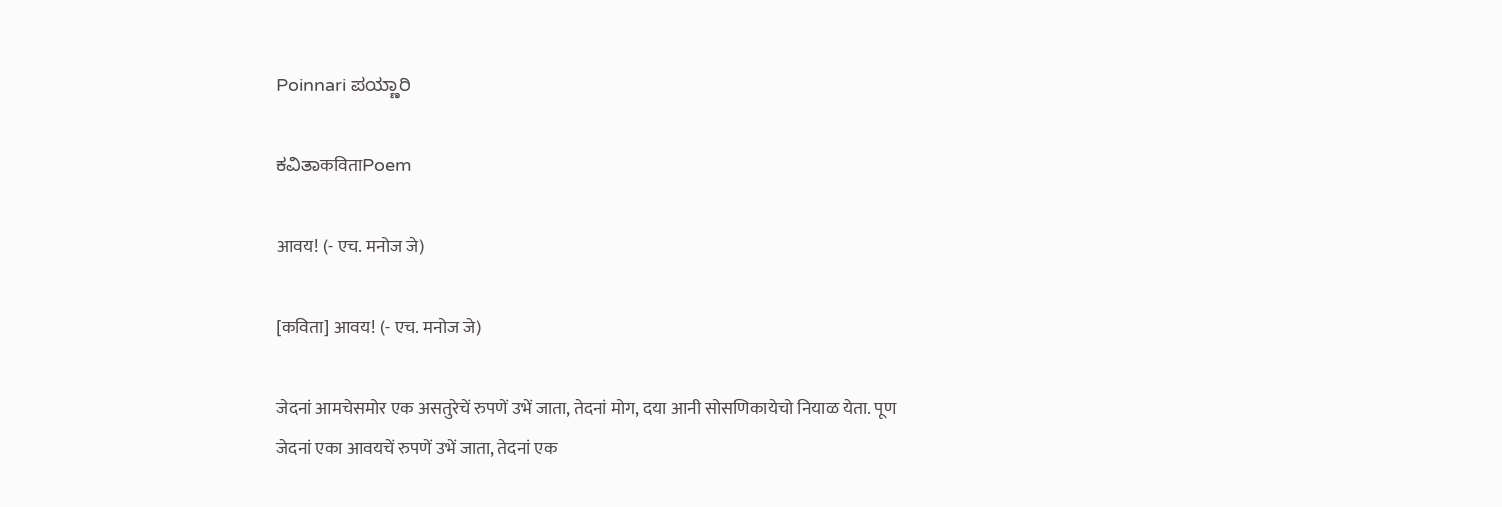Poinnari ಪಯ್ಣಾರಿ

ಕವಿತಾकविताPoem

आवय! (- एच. मनोज जे)

[कविता] आवय! (- एच. मनोज जे)

जेदनां आमचेसमोर एक असतुरेचें रुपणें उभें जाता, तेदनां मोग, दया आनी सोसणिकायेचो नियाळ येता. पूण जेदनां एका आवयचें रुपणें उभें जाता, तेदनां एक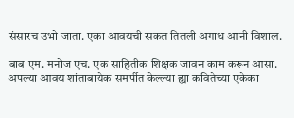संसार‌च उभो जाता. एका आवयची सकत तितली अगाध आनी विशाल.

बाब एम. मनोज एच. एक साहितीक शिक्षक जावन काम करून आसा. अपल्या आवय शांताबायेक समर्पीत केल्ल्या ह्या कवितेच्या एकेका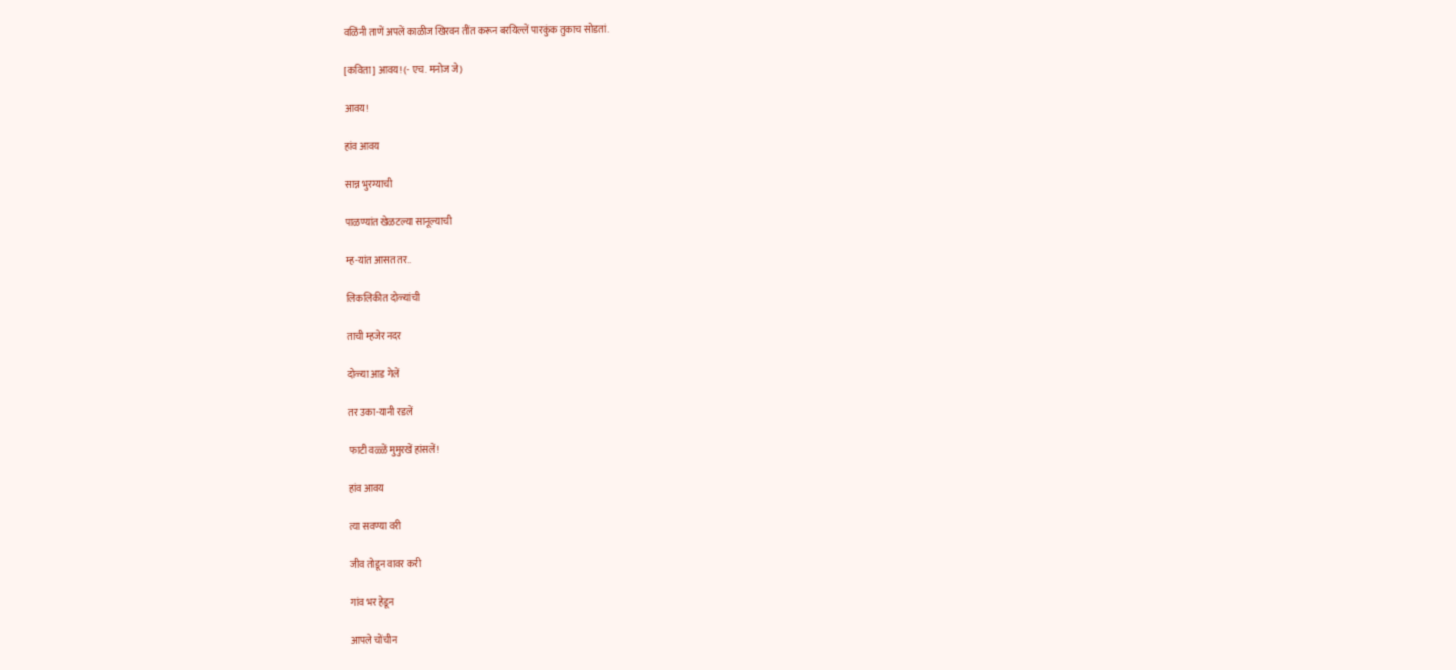वळिंनी ताणें अपलें काळीज खिरवन तींत करून बरयिल्लें पारकुंक तुकाच सोडतां.

[कविता] आवय! (- एच. मनोज जे)

आवय!

हांव आवय

सान्न भुरग्याची

पाळण्यांत खेळटल्या सानूल्याची

म्ह-यांत आसत तर..

लिकलिकीत दोळ्यांची

ताची म्हजेर नदर

दोळ्या आड गेलें

तर उका-यानी रडलें

फाटी वळ्ळें मुमुरखें हांसलें!

हांव आवय

त्या सवण्या वरी

जीव तोडून वावर करी

गांव भर हेडून

आपले चोंचीन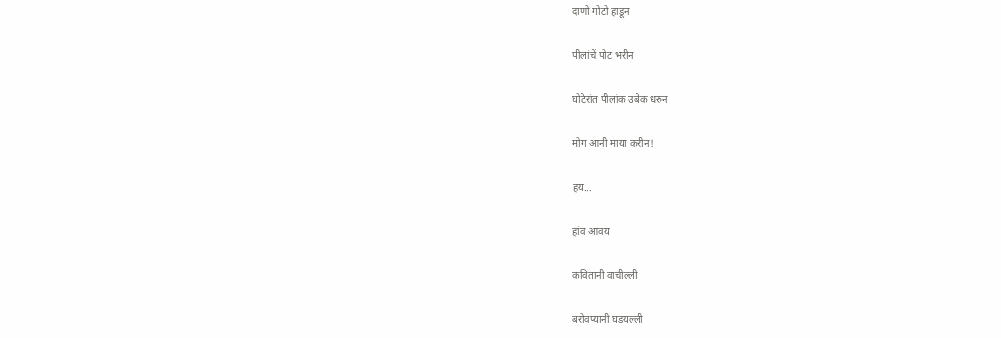दाणो गोटो हाडून

पीलांचें पोट भरीन

घोटेरांत पीलांक उबेक धरुन

मोग आनी माया करीन!

हय...

हांव आवय

कवितानी वाचील्ली

बरोवप्यानी घडयल्ली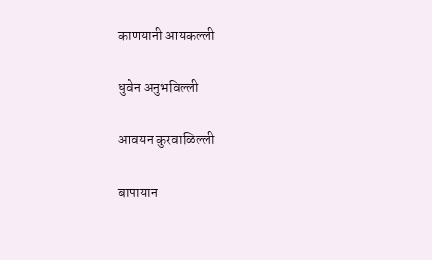काणयानी आयकल्ली

धुवेन अनुभविल्ली

आवयन कुरवाळिल्ली

बापायान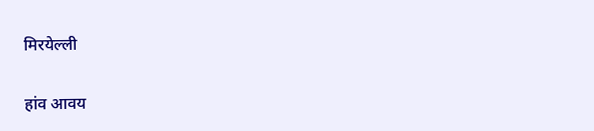मिरयेल्ली

हांव आवय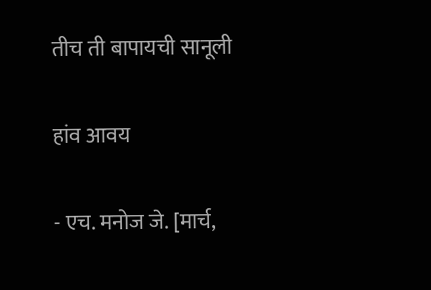तीच ती बापायची सानूली

हांव आवय

- एच. मनोज जे. [मार्च,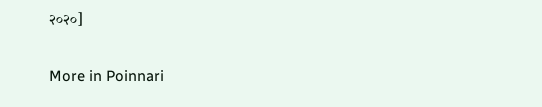२०२०]

More in Poinnari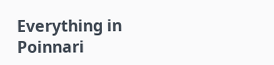Everything in Poinnari